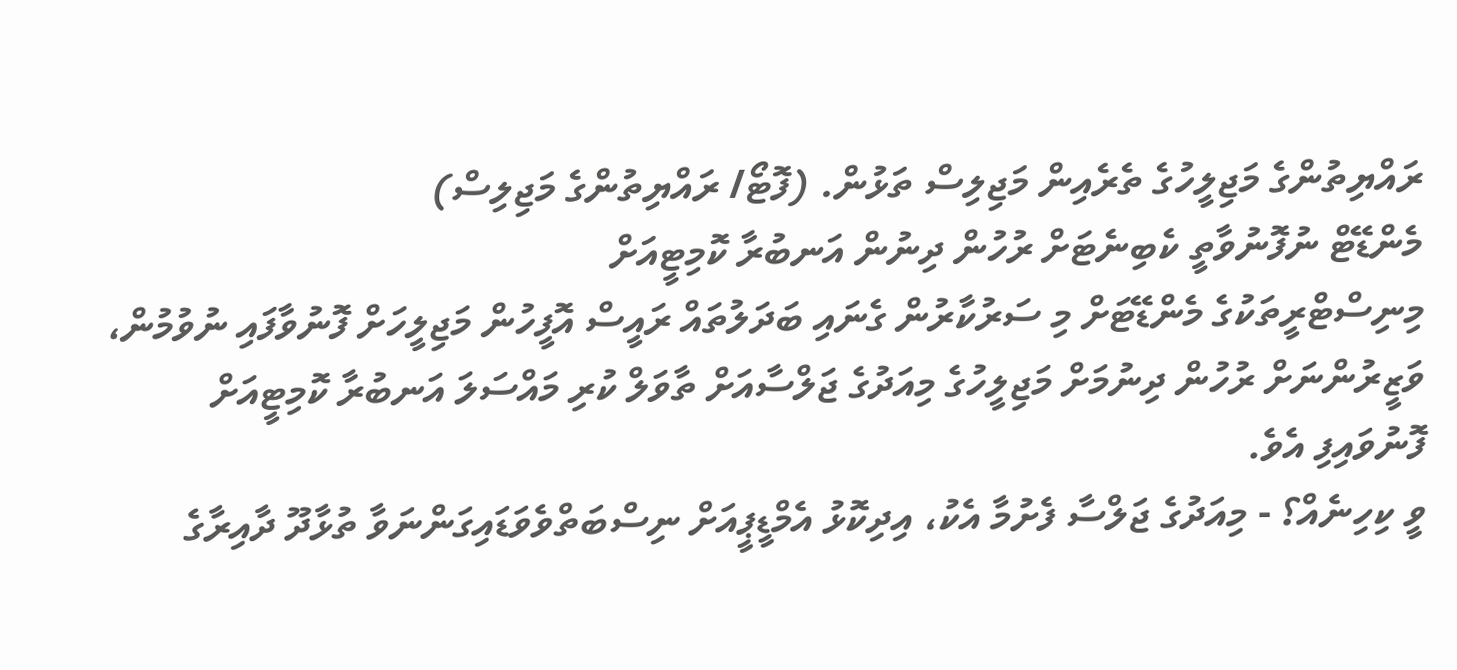ރައްޔިތުންގެ މަޖިލީހުގެ ތެރެއިން މަޖިލިސް ތަޅުން. (ފޮޓޯ/ ރައްޔިތުންގެ މަޖިލިސް)
މެންޑޭޓް ނުފޮނުވާތީ ކެބިނެޓަށް ރުހުން ދިނުން އަނބުރާ ކޮމިޓީއަށް
މިނިސްޓްރީތަކުގެ މެންޑޭޓަށް މި ސަރުކާރުން ގެނައި ބަދަލުތައް ރައީސް އޮފީހުން މަޖިލީހަށް ފޮނުވާފައި ނުވުމުން، ވަޒީރުންނަށް ރުހުން ދިނުމަށް މަޖިލީހުގެ މިއަދުގެ ޖަލްސާއަށް ތާވަލް ކުރި މައްސަލަ އަނބުރާ ކޮމިޓީއަށް ފޮނުވައިފި އެވެ.
ވީ ކިހިނެއް؟ - މިއަދުގެ ޖަލްސާ ފެށުމާ އެކު، އިދިކޮޅު އެމްޑީޕީއަށް ނިސްބަތްވެވަޑައިގަންނަވާ ތުޅާދޫ ދާއިރާގެ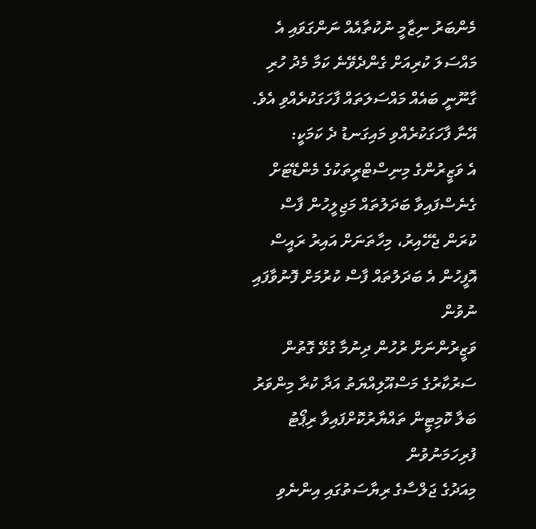މެންބަރު ނިޒާމީ ނުކުތާއެއް ނަންގަވައި އެ މައްސަލަ ކުރިއަށް ގެންދެވޭނެ ކަމާ މެދު ހުރި ގާނޫނީ ބައެއް މައްސަލަތައް ފާހަގަކުރެއްވި އެވެ. އޭނާ ފާހަގަކުރެއްވި މައިގަނޑު ދެ ކަމަކީ:
އެ ވަޒީރުންގެ މިނިސްޓްރީތަކުގެ މެންޑޭޓަށް ގެނެސްފައިވާ ބަދަލުތައް މަޖިލީހުން ފާސް ކުރަން ޖެހޭއިރު، މިހާތަނަށް އައިރު ރައީސް އޮފީހުން އެ ބަދަލުތައް ފާސް ކުރުމަށް ފޮނުވާފައި ނުވުން
ވަޒީރުންނަށް ރުހުން ދިނުމާ ގުޅޭ ގޮތުން ސަރުކާރުގެ މަސްއޫލިއްޔަތު އަދާ ކުރާ މިންވަރު ބަލާ ކޮމިޓީން ތައްޔާރުކޮށްފައިވާ ރިޕޯޓު ފުރިހަމަނުވުން
މިއަދުގެ ޖަލްސާގެ ރިޔާސަތުގައި އިންނެވި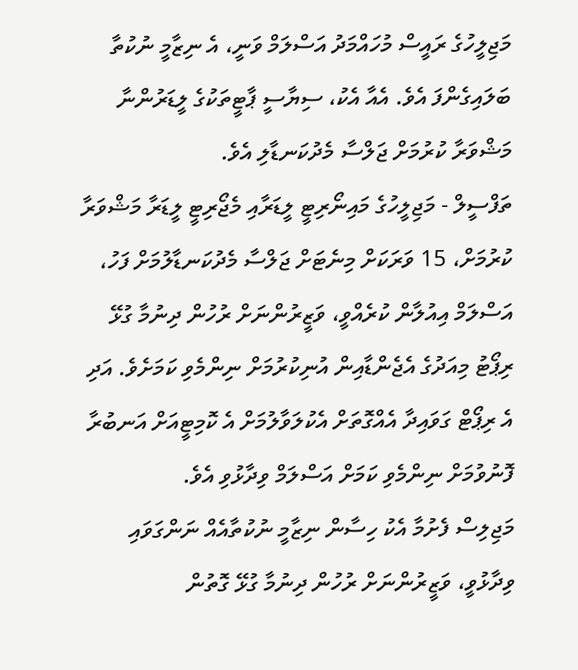މަޖިލީހުގެ ރައީސް މުހައްމަދު އަސްލަމް ވަނީ، އެ ނިޒާމީ ނުކުތާ ބަލައިގެންފަ އެވެ. އެއާ އެކު، ސިޔާސީ ޕާޓީތަކުގެ ލީޑަރުންނާ މަޝްވަރާ ކުރުމަށް ޖަލްސާ މެދުކަނޑާލި އެވެ.
ތަފްސީލް - މަޖިލީހުގެ މައިނޯރިޓީ ލީޑަރާއި މެޖޯރިޓީ ލީޑަރާ މަޝްވަރާ ކުރުމަށް، 15 ވަރަކަށް މިނެޓަށް ޖަލްސާ މެދުކަނޑާލުމަށް ފަހު، އަސްލަމް އިއުލާން ކުރެއްވީ، ވަޒީރުންނަށް ރުހުން ދިނުމާ ގުޅޭ ރިޕޯޓު މިއަދުގެ އެޖެންޑާއިން އުނިކުރުމަށް ނިންމެވި ކަމަށެވެ. އަދި އެ ރިޕޯޓް ގަވައިދާ އެއްގޮތަށް އެކުލަވާލުމަށް އެ ކޮމިޓީއަށް އަނބުރާ ފޮނުވުމަށް ނިންމެވި ކަމަށް އަސްލަމް ވިދާޅުވި އެވެ.
މަޖިލިސް ފެށުމާ އެކު ހިސާން ނިޒާމީ ނުކުތާއެއް ނަންގަވައި ވިދާޅުވީ، ވަޒީރުންނަށް ރުހުން ދިނުމާ ގުޅޭ ގޮތުން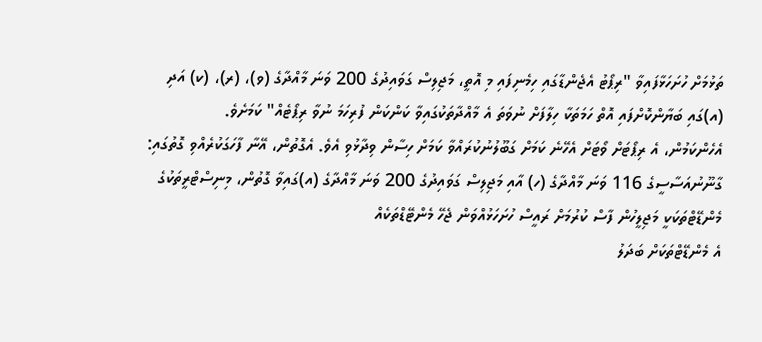ތަޅުމަށް ހުށަހަޅާފައިވާ "ރިޕޯޓު އެޖެންޑާގައި ހިމެނިފައި މި އޮތީ، މަޖިލިސް ގަވައިދުގެ 200 ވަނަ މާއްދާގެ (ވ)، (ރ)، (ކ) އަދި (އ)ގައި ބަޔާންކޮށްފައި އޮތް ހަމަތަކާ ހިލާފަށް ނުވަތަ އެ މާއްދާތަކުގައިވާ ކަންކަން ފުރިހަމަ ނުވާ ރިޕޯޓެއް" ކަމަށެވެ.
އެހެންކަމުން، އެ ރިޕޯޓަށް ވޯޓަށް އެހޭނެ ކަމަށް ގަބޫލުނުކުރައްވާ ކަމަށް ހިސާން ވިދާޅުވި އެވެ. އެގޮތުން، އޭނާ ފާހަގަކުރެއްވި ގޮތުގައި:
ގާނޫނުއަސާސީގެ 116 ވަނަ މާއްދާގެ (ހ) އާއި މަޖިލިސް ގަވައިދުގެ 200 ވަނަ މާއްދާގެ (އ)ގައިވާ ގޮތުން، މިނިސްޓްރީތަކުގެ މެންޑޭޓްތަކަކީ މަޖިލީހުން ފާސް ކުރުމަށް ރައީސް ހުށަހަޅުއްވަން ޖެހޭ މެންޓޭޑްތަކެއް
އެ މެންޑޭޓްތަކަށް ބަދަލު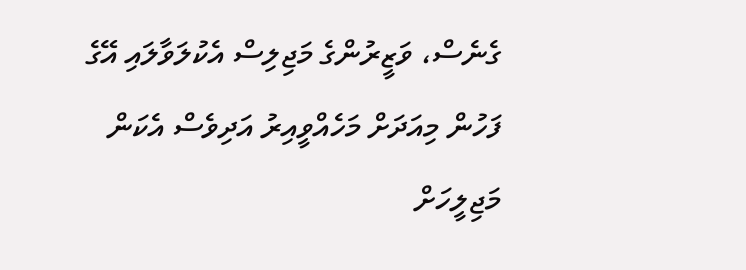ގެނެސް، ވަޒީރުންގެ މަޖިލިސް އެކުލަވާލައި އޭގެ ފަހުން މިއަދަށް މަހެއްވީއިރު އަދިވެސް އެކަން މަޖިލީހަށް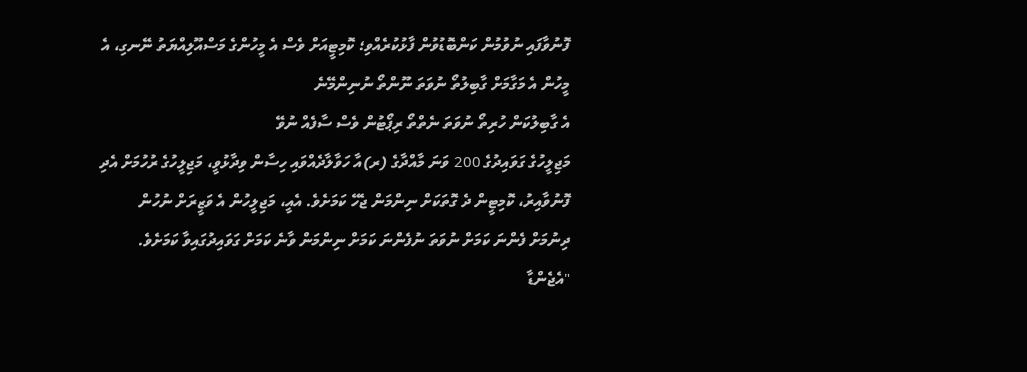ފޮނުވާފައި ނުވުމުން ކަންބޮޑުވުން ފާޅުކުރެއްވި؛ ކޮމިޓީއަށް ވެސް އެ މީހުންގެ މަސްއޫލިއްޔަތު ނޭނގި، އެ މީހުން އެ މަގާމަށް ގާބިލުތޯ ނުވަތަ ނޫންތޯ ނުނިންމޭނެ
އެ ގާބިލުކަން ހުރިތޯ ނުވަތަ ނެތްތޯ ރިޕޯޓުން ވެސް ސާފެއް ނުވޭ
މަޖިލީހުގެ ގަވައިދުގެ 200 ވަނަ މާއްދާގެ (ރ)އާ ހަވާލާދެއްވައި ހިސާން ވިދާޅުވީ، މަޖިލީހުގެ ރުހުމަށް އެދި ފޮނުވާއިރު، ކޮމިޓީން ދެ ގޮތަކަށް ނިންމަން ޖެހޭ ކަމަށެވެ. އެއީ، މަޖިލީހުން އެ ވަޒީރަށް ނުހުން ދިނުމަށް ފެންނަ ކަމަށް ނުވަތަ ނުފެންނަ ކަމަށް ނިންމަން ވާނެ ކަމަށް ގަވައިދުގައިވާ ކަމަށެވެ.
"އެޖެންޑާ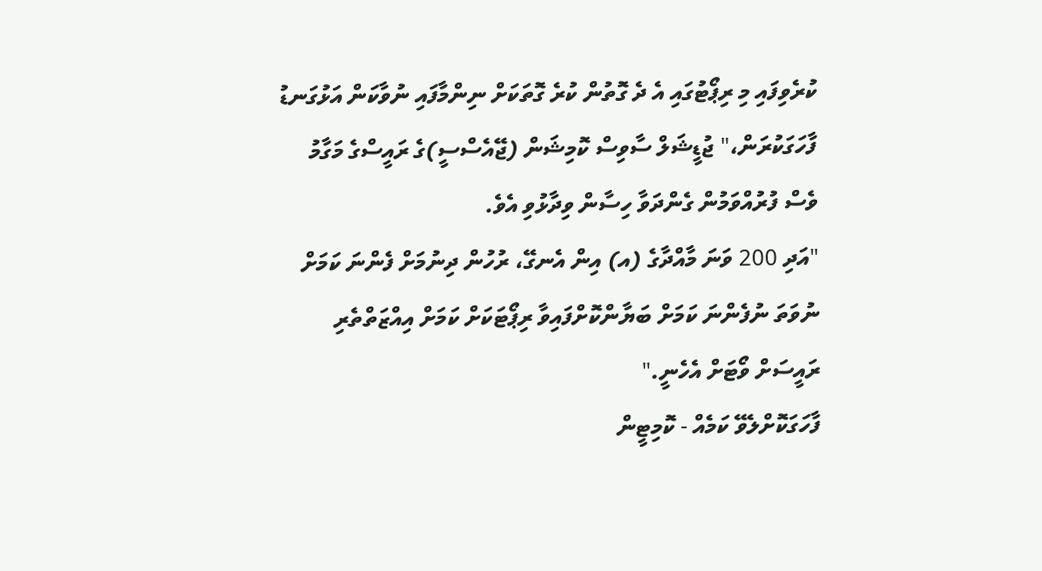ކުރެވިފައި މި ރިޕޯޓުގައި އެ ދެ ގޮތުން ކުރެ ގޮތަކަށް ނިންމާފައި ނުވާކަން އަޅުގަނޑު ފާހަގަކުރަން،" ޖުޑީޝަލް ސާވިސް ކޮމިޝަން (ޖޭއެސްސީ)ގެ ރައީސްގެ މަގާމު ވެސް ފުރުއްވަމުން ގެންދަވާ ހިސާން ވިދާޅުވި އެވެ.
"އަދި 200 ވަނަ މާއްދާގެ (އ) އިން އެނގޭ، ރުހުން ދިނުމަށް ފެންނަ ކަމަށް ނުވަތަ ނުފެންނަ ކަމަށް ބަޔާންކޮށްފައިވާ ރިޕޯޓަކަށް ކަމަށް އިއްޒަތްތެރި ރައީސަށް ވޯޓަށް އެހެނީ."
ފާހަގަކޮށްލެވޭ ކަމެއް - ކޮމިޓީން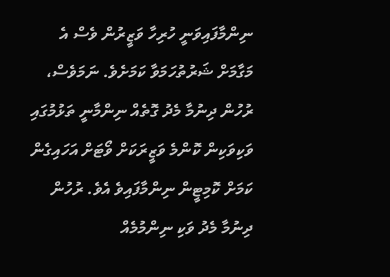ނިންމާފައިވަނީ ހުރިހާ ވަޒީރުން ވެސް އެ މަގާމަށް ޝަރުތުހަމަވާ ކަމަށެވެ. ނަމަވެސް، ރުހުން ދިނުމާ މެދު ގޮތެއް ނިންމާނީ ތަޅުމުގައި ވަކިވަކިން ކޮންމެ ވަޒީރަކަށް ވޯޓަށް އަހައިގެން ކަމަށް ކޮމިޓީން ނިންމާފައިވެ އެވެ. ރުހުން ދިނުމާ މެދު ވަކި ނިންމުމެއް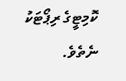ކޮމިޓީގެ ރިޕޯޓަކު ނެތެވެ.